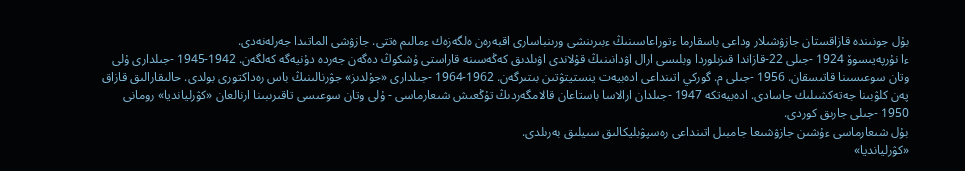بۇل جونىندە قازاقستان جازۋشىلار وداعى باسقارما ءتوراعاسىنىڭ ءبىرىنشى ورىنباسارى اقبەرەن ەلگەزەك ءمالىم ەتتى. جازۋشى الماتىدا جەرلەنەدى.
ءا نۇرپەيىسوۆ 1924 -جىلى 22-قازاندا قىزىلوردا وبلىسى ارال اۋدانىنىڭ قۇلاندى اۋىلدىق كەڭەسىنە قاراستى ۇشكوڭ دەگەن جەردە دۇنيەگە كەلگەن. 1942-1945 -جىلدارى ۇلى وتان سوعىسىنا قاتىسقان. 1956 -جىلى م. گوركي اتىنداعى ادەبيەت ينستيتۋتىن بىتىرگەن. 1962-1964 -جىلدارى «جۇلدىز» جۋرنالىنىڭ باس رەداكتورى بولدى. حالىقارالىق قازاق پەن كلۋبىنا جەتەكشىلىك جاسادى. ادەبيەتكە 1947 -جىلدان ارالاسا باستاعان قالامگەردىڭ تۇڭعىش شىعارماسى - ۇلى وتان سوعىسى تاقىرىبىنا ارنالعان «كۋرليانديا» رومانى 1950 -جىلى جارىق كوردى.
بۇل شىعارماسى ءۇشىن جازۋشىعا جامبىل اتىنداعى رەسپۋبليكالىق سىيلىق بەرىلدى.
«كۋرليانديا»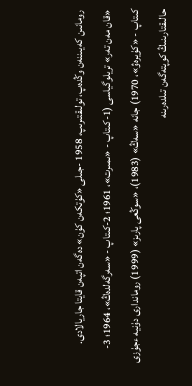رومانىن كەيىننەن وڭدەپ، تولىقتىرىپ، 1958 -جىلى «كۇتكەن كۇن» دەگەن اتپەن قايتا جاريالادى.
«قان مەن تەر» تريلوگياسى (1-كىتاپ - «ىمىرت»، 1961؛ 2-كىتاپ - «سەرگەلدەڭ»، 1964؛ 3-كىتاپ - «كۇيرەۋ»، 1970) جانە «سەڭ» (1983)، «سوڭعى پارىز» (1999) روماندارى دۇنيە ءجۇزى حالىقتارىنىڭ كوپتەگەن تىلدەرىنە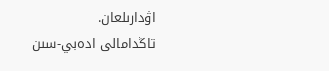اۋدارىلعان.
تاڭدامالى ادەبي-سىن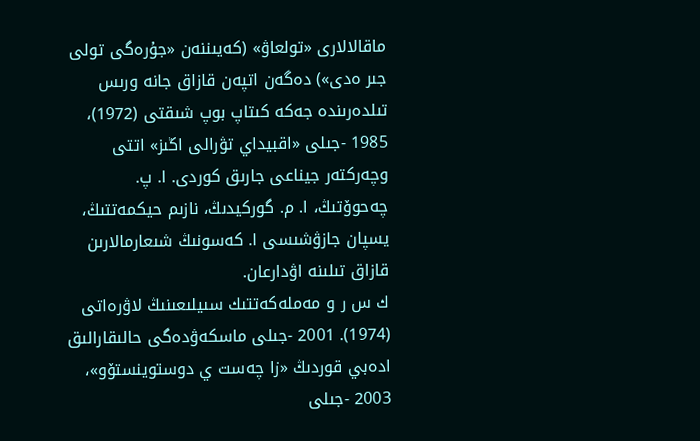ماقالالارى «تولعاۋ» (كەيىننەن «جۇرەگى تولى جىر ەدى») دەگەن اتپەن قازاق جانە ورىس تىلدەرىندە جەكە كىتاپ بوپ شىقتى (1972)، 1985 -جىلى «اقبيداي تۋرالى اڭىز» اتتى وچەركتەر جيناعى جارىق كوردى. ا. پ. چەحوۆتىڭ، ا. م. گوركيدىڭ، نازىم حيكمەتتىڭ، يسپان جازۋشىسى ا. كەسونىڭ شىعارمالارىن قازاق تىلىنە اۋدارعان.
ك س ر و مەملەكەتتىك سىيلىعىنىڭ لاۋرەاتى (1974). 2001 -جىلى ماسكەۋدەگى حالىقارالىق ادەبي قوردىڭ «زا چەست ي دوستوينستۆو»، 2003 -جىلى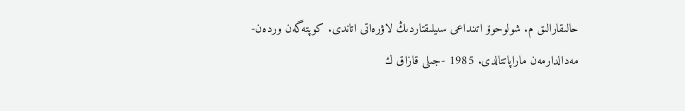حالىقارالىق م. شولوحوۆ اتىنداعى سىيلىقتاردىڭ لاۋرەاتى اتاندى. كوپتەگەن وردەن- مەدالدارمەن ماراپاتتالدى. 1985 -جىلى قازاق ك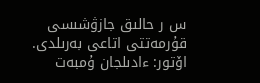س ر حالىق جازۋشىسى قۇرمەتتى اتاعى بەرىلدى.
اۆتور: ءادىلجان ۇمبەت